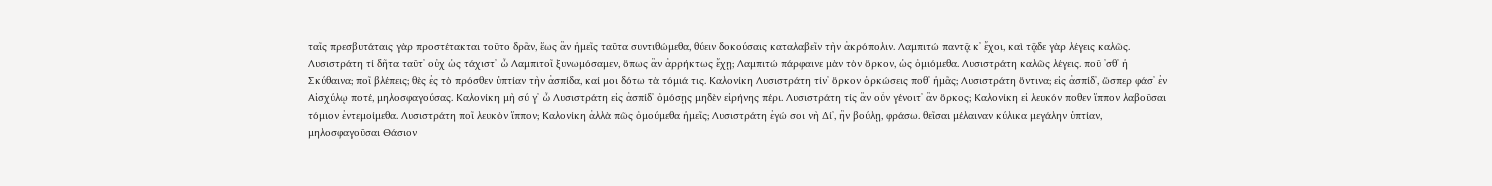ταῖς πρεσβυτάταις γὰρ προστέτακται τοῦτο δρᾶν, ἕως ἂν ἡμεῖς ταῦτα συντιθώμεθα, θύειν δοκούσαις καταλαβεῖν τὴν ἀκρόπολιν. Λαμπιτώ παντᾷ κʼ ἔχοι, καὶ τᾷδε γὰρ λέγεις καλῶς. Λυσιστράτη τί δῆτα ταῦτʼ οὐχ ὡς τάχιστʼ ὦ Λαμπιτοῖ ξυνωμόσαμεν, ὅπως ἂν ἀρρήκτως ἔχῃ; Λαμπιτώ πάρφαινε μὰν τὸν ὅρκον, ὡς ὀμιόμεθα. Λυσιστράτη καλῶς λέγεις. ποῦ ʼσθʼ ἡ Σκύθαινα; ποῖ βλέπεις; θὲς ἐς τὸ πρόσθεν ὑπτίαν τὴν ἀσπίδα, καί μοι δότω τὰ τόμιά τις. Καλονίκη Λυσιστράτη τίνʼ ὅρκον ὁρκώσεις ποθʼ ἡμᾶς; Λυσιστράτη ὅντινα; εἰς ἀσπίδʼ, ὥσπερ φάσʼ ἐν Αἰσχύλῳ ποτέ, μηλοσφαγούσας. Καλονίκη μὴ σύ γʼ ὦ Λυσιστράτη εἰς ἀσπίδʼ ὀμόσῃς μηδὲν εἰρήνης πέρι. Λυσιστράτη τίς ἂν οὖν γένοιτʼ ἂν ὅρκος; Καλονίκη εἰ λευκόν ποθεν ἵππον λαβοῦσαι τόμιον ἐντεμοίμεθα. Λυσιστράτη ποῖ λευκὸν ἵππον; Καλονίκη ἀλλὰ πῶς ὀμούμεθα ἡμεῖς; Λυσιστράτη ἐγώ σοι νὴ Δίʼ, ἢν βούλῃ, φράσω. θεῖσαι μέλαιναν κύλικα μεγάλην ὑπτίαν, μηλοσφαγοῦσαι Θάσιον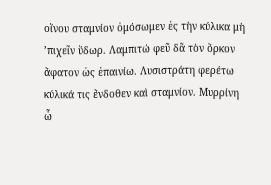οἴνου σταμνίον ὀμόσωμεν ἐς τὴν κύλικα μὴ ʼπιχεῖν ὕδωρ. Λαμπιτώ φεῦ δᾶ τὸν ὅρκον ἄφατον ὡς ἐπαινίω. Λυσιστράτη φερέτω κύλικά τις ἔνδοθεν καὶ σταμνίον. Μυρρίνη ὦ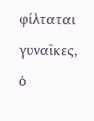φίλταται γυναῖκες, ὁ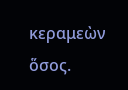κεραμεὼν ὅσος.